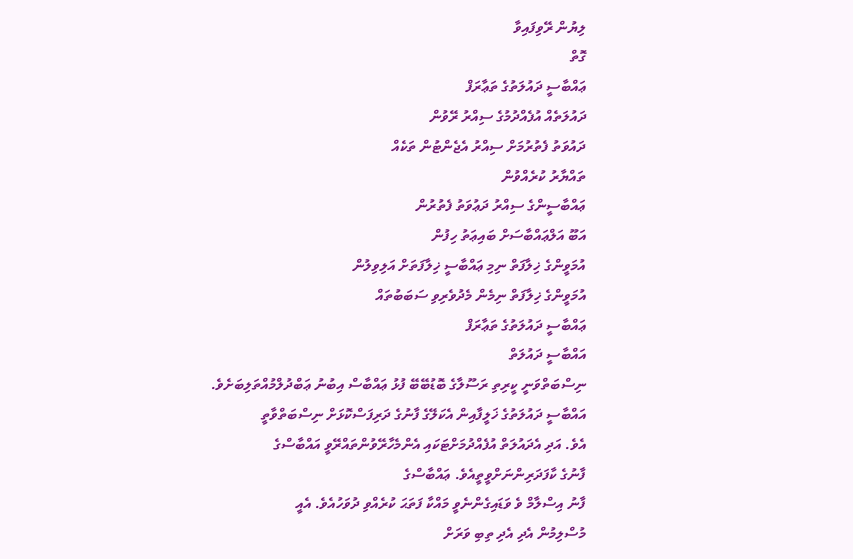ލިޔުން ރޭވިފައިވާ
ގޮތް
ޢައްބާސީ ދައުލަތުގެ ތަޢާރަފް
ދައުލަތެއް އުފެއްދުމުގެ ސިއްރު ރޭވުން
ދައުވަތު ފެތުރުމަށް ސިއްރު އެޖެންޓުން ތަކެއް
ތައްޔާރު ކުރެއްވުން
ޢައްބާސީންގެ ސިއްރު ދަޢުވަތު ފެތުރުން
އަބޫ އަލްޢައްބާސަށް ބައިޢަތު ހިފުން
އުމަވީންގެ ޚިލާފަތް ނިމި ޢައްބާސީ ޚިލާފަތަށް އަލިވިލުން
އުމަވީންގެ ޚިލާފަތް ނިމެން މެދުވެރިވި ސަބަބުތައް
ޢައްބާސީ ދައުލަތުގެ ތަޢާރަފް
އައްބާސީ ދައުލަތް
ނިސްބަތްވަނީ ކީރިތި ރަސޫލާގެ ބޮޑުބޭބޭ ފުޅު ޢައްބާސް އިބުނު ޢަބްދުލްމުއްތަލިބަށެވެ.
އައްބާސީ ދައުލަތުގެ ޚަލީފާއިން އެކަލޭގެ ފާނުގެ ދަރިފަސްކޮޅަށް ނިސްބަތްވާތީ
އެވެ. އަދި އެދައުލަތް އުފެއްދުމަށްޓަކައި އެންމެހާރޭވުންތައްރޭވީ އައްބާސްގެ
ފާނުގެ ކާފަދަރިންނަށްވީތީއެވެ. ޢައްބާސްގެ
ފާނު އިސްލާމް ވެ ވަޑައިގެންނެވީ މައްކާ ފަތަޙަ ކުރެއްވި ދުވަހުއެވެ. އެއީ
މުސްލިމުން އެދި އެދި ތިބި ވަރަށް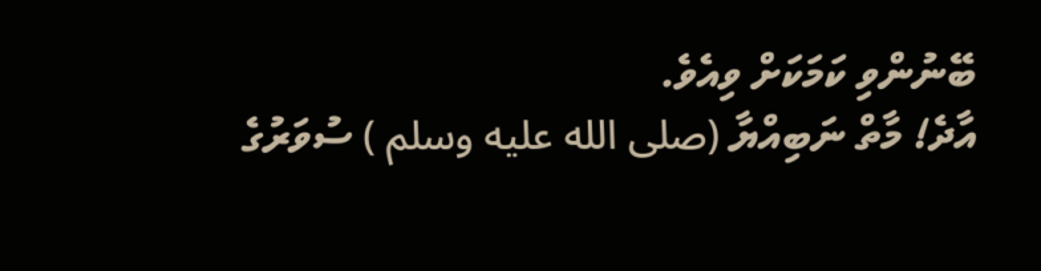ބޭނުންވި ކަމަކަށް ވިއެވެ.
އާދެ! މާތް ނަބިއްޔާ (صلى الله عليه وسلم ) ސުވަރުގެ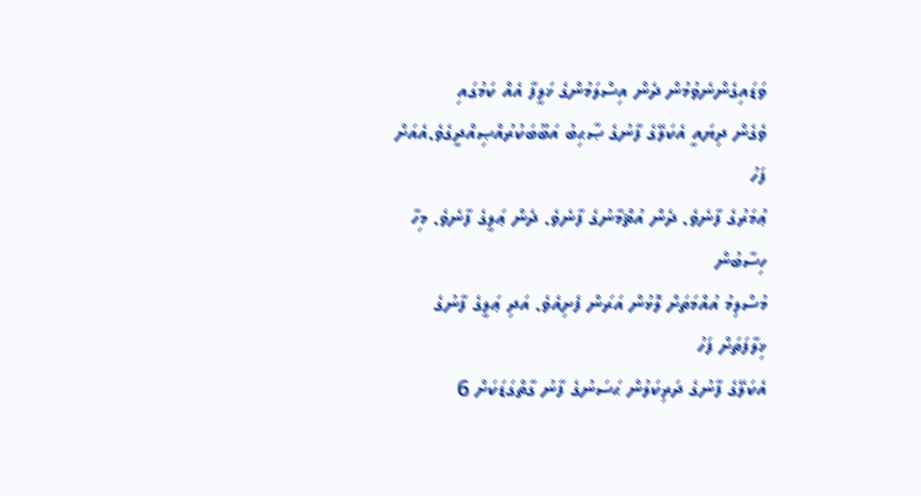ވަޑައިގެންނެވުމުން ދެން އިސްލަމުންގެ ޚަލީފާ އެއް ކަމުގައި
ވެގެން ދިޔައީ އެކަލޭގެ ފާނުގެ ޞާޙިބު އަބޫބަކުރުއްޞިއްދީގެވެ.އެއަށް ފަހު
ޢުމަރުގެ ފާނެވެ. ދެން އުޘްމާނުގެ ފާނެވެ. ދެން ޢަލީގެ ފާނެވެ. މިހާ ހިސާބުން
މުސްލިމު އުއްމަތަށް ލޮޅުން އަރަން ފެށިއެވެ. އަދި ޢަލީގެ ފާނުގެ ޚިލާފަތަށް ފަހު
އެކަލޭގެ ފާނުގެ ދަރިކަލުން ޙަސަނުގެ ފާނު ގާތްގަޑަކަށް 6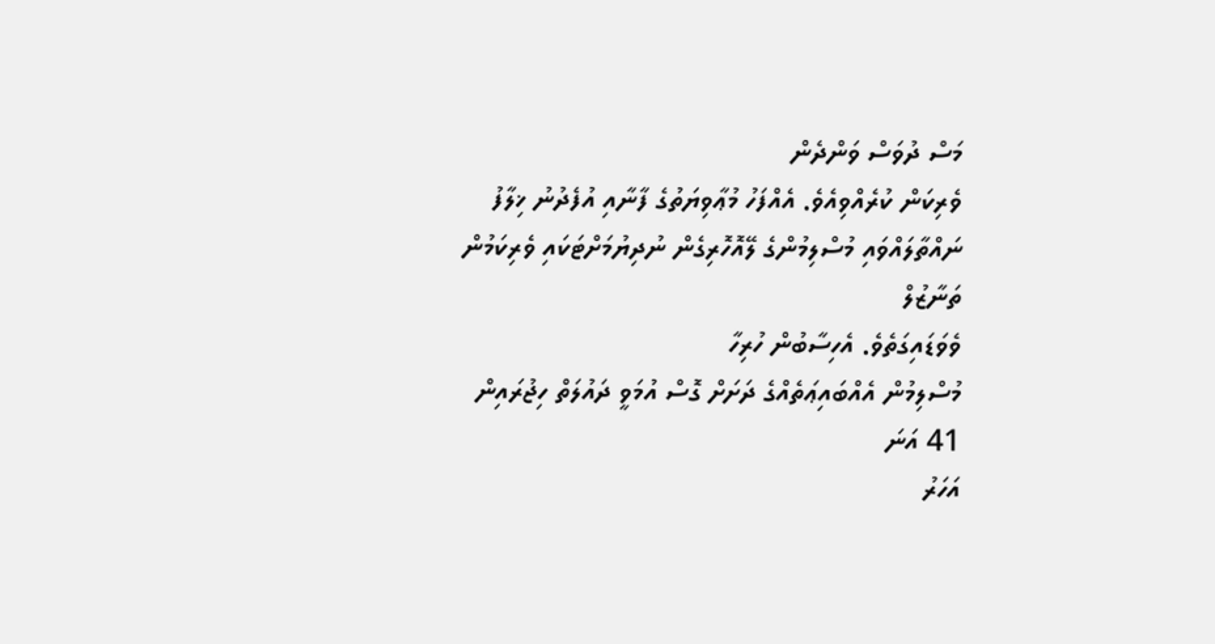މަސް ދުވަސް ވަންދެން
ވެރިކަން ކުރެއްވިއެވެ. އެއްފަހު މުޢާވިޔަތުގެ ފާނާއި އުފެދުނު ޚިލާފު
ނައްތާލައްވައި މުސްލިމުންގެ ލޭއޮހޮރިގެން ނުދިޔުމަށްޓަކައި ވެރިކަމުން ތަނާޒުލް
ވެވަޑައިގަތެވެ. އެހިސާބުން ހުރިހާ
މުސްލިމުން އެއްބައިޢަތެއްގެ ދަށަށް ގޮސް އުމަވީ ދައުލަތް ހިޖުރައިން 41 އަނަ
އަހަރު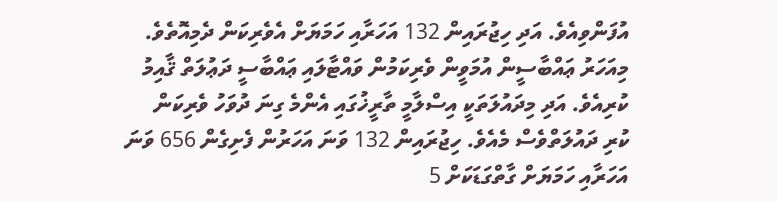އުފަންވިއެވެ. އަދި ހިޖުރައިން 132 އަހަރާއި ހަމަޔަށް އެވެރިކަން ދެމިއޮތެވެ.
މިއަހަރު ޢައްބާސީން އުމަވީން ވެރިކަމުން ވައްޓާލައި ޢައްބާސީ ދަޢުލަތް ޤާއިމު
ކުރިއެވެ. އަދި މިދައުލަތަކީ އިސްލާމީ ތާރީޚުގައި އެންމެ ގިނަ ދުވަހު ވެރިކަން
ކުރި ދައުލަތްވެސް މެއެވެ. ހިޖުރައިން 132 ވަނަ އަހަރުން ފެށިގެން 656 ވަނަ
އަހަރާއި ހަމަޔަށް ގާތްގަޑަކަށް 5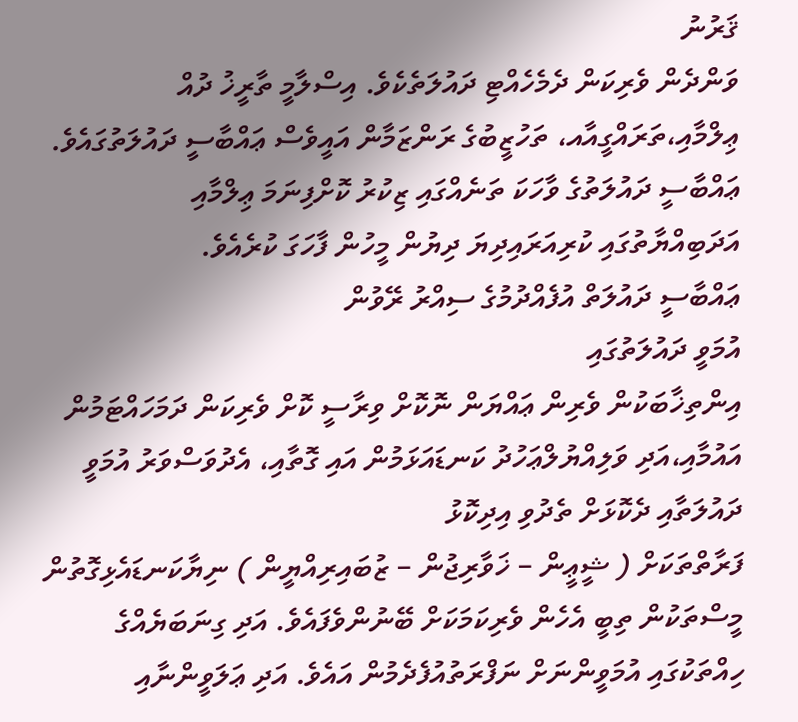ޤަރުނު
ވަންދެން ވެރިކަން ދެމެހެއްޓި ދައުލަތެކެވެ. އިސްލާމީ ތާރީޚު ދުއް
ޢިލްމާއި،ތަރައްގީއާއ، ތަހުޒީބުގެ ރަންޒަމާން އައީވެސް ޢައްބާސީ ދައުލަތުގައެވެ.
ޢައްބާސީ ދައުލަތުގެ ވާހަކަ ތަނެއްގައި ޒިކުރު ކޮށްފިނަމަ ޢިލްމާއި
އަދަބިއްޔާތުގައި ކުރިއަރައިދިޔަ ދިޔުން މީހުން ފާހަގަ ކުރެއެވެ.
ޢައްބާސީ ދައުލަތް އުފެއްދުމުގެ ސިއްރު ރޭވުން
އުމަވީ ދައުލަތުގައި
އިންތިޚާބަކުން ވެރިން ޢައްޔަން ނޮކޮށް ވިރާސީ ކޮށް ވެރިކަން ދަމަހައްޓަމުން
އައުމާއި،އަދި ވަލިއްޔުލްޢަހުދު ކަނޑައަޅަމުން އައި ގޮތާއި، އެދުވަސްވަރު އުމަވީ
ދައުލަތާއި ދެކޮޅަށް ތެދުވި އިދިކޮޅު
ފަރާތްތަކަށް ( ޝީޢީން – ޚަވާރިޖުން – ޒުބައިރިއްޔީން ) ނިޔާކަނޑައެޅިގޮތުން
މީސްތަކުން ތިބީ އެހެން ވެރިކަމަކަށް ބޭނުންވެފައެވެ. އަދި ގިނަބަޔެއްގެ
ހިއްތަކުގައި އުމަވީންނަށް ނަފްރަތުއުފެދެމުން އައެވެ. އަދި ޢަލަވީންނާއި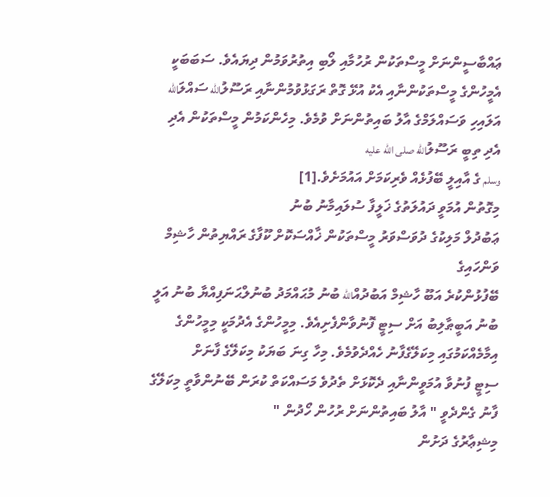ޢައްބާސީންނަށް މީސްތަކުން ރުހުމާއި ލޯބި އިތުރުވަމުން ދިޔައެވެ. ސަބަބަކީ
އެމީހުންގެ މީސްތަކުންނާއި އެކު އުޅޭ ގޮތް ރަގަޅުވުމުންނާއި ރަސޫލުالله ސައްލަالله
އަލައިހި ވަސައްލަމްގެ އާލު ބައިތުންނަށް ވުމެވެ. މިހެންކަމުން މީސްތަކުން އެދި
އެދި ތިބީ ރަސޫލުالله صلى الله عليه
وسلم ގެ އާއިލީ ބޭފުޅެއް ވެރިކަމަށް އައުމަށެވެ.[1]
މިގޮތުން އުމަވީ ދައުލަތުގެ ޚަލީފާ ސުލައިމާނު ބުނު
ޢަބުދުލް މަލިކުގެ ދުވަސްވަރު މީސްތަކުން ޚާއްސަކޮށް ކޫފާގެ ރައްޔިތުން ހާޝިމް ވަންހައިގެ
ބޭފުޅުންކުރެ އަބޫ ހާޝިމް އަބުދުއްالله ބުނު މުޙައްމަދު ބުނުލްޙަނަފިއްޔާ ބުނު އަލީ
ބުނު އަބީޠާލިބު އަށް ސިޓީ ފޮނުވާންފެށިއެވެ. މިމީހުންގެ އެދުމަކީ މިމީހުންގެ
އިމާމެއްކަމުގައި މިކަލޭގެފާނު ހެއްދެވުމެވެ. މިހާ ގިނަ ބަޔަކު މިކަލޭގެ ފާނަށް
ސިޓީ ފުނުވާ އުމަވީންނާއި ދެކޮޅަށް ތެދުވެ މަސައްކަތް ކުރަން ބޭނުންވާތީ މިކަލޭގެ ފާނު ގެންދެވީ " އާލު ބައިތުންނަށް ރުހުން ހޯދުން "
މިޝިޢާރުގެ ދަށުން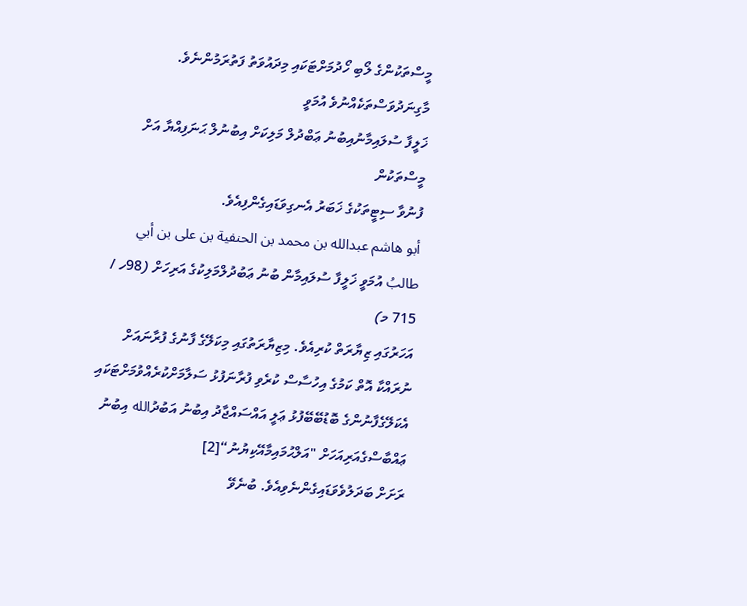މީސްތަކުންގެ ލޯބި ހޯދުމަށްޓަކައި މިދައުވަތު ފަތުރަމުންނެވެ.
މާގިނަދުވަސްތަކެއްނުވެ އުމަވީ
ޚަލީފާ ސުލައިމާނުއިބުނު ޢަބްދުލް މަލިކަށް އިބުނުލް ޙަނަފިއްޔާ އަށް މީސްތަކުން
ފުނުވާ ސިޓީތަކުގެ ޚަބަރު އެނގިވަޑައިގެންފިއެވެ.
أبو هاشم عبدالله بن محمد بن الحنفية بن على بن أبي طالبُ އުމަވީ ޚަލީފާ ސުލައިމާން ބުނު ޢަބުދުލްމަލިކުގެ އަރިހަށް (98ހ / 715 މ)
އަހަރުގައި ޒިޔާރަތް ކުރިއެވެ. މިޒިޔާރަތުގައި މިކަލޭގެ ފާނުގެ ފުރާނައަށް
ނުރައްކާ އޮތް ކަމުގެ އިހުސާސް ކުރެވި ފުރާނަފުޅު ސަލާމަށްކުރެއްވުމަށްޓަކައި
އެކަލޭގެފާނުންގެ ބޮޑުބޭބޭފުޅު ޢަލީ އައްސައްޖާދު އިބުނު އަބުދުالله އިބުނު
ޢައްބާސްގެއަރިއަހަށް "އަލްޙުމައިމާއޭކިޔުނު“[2]
ރަށަށް ބަދަލުވެވަޑައިގެންނެވިއެވެ. ބުނެވޭ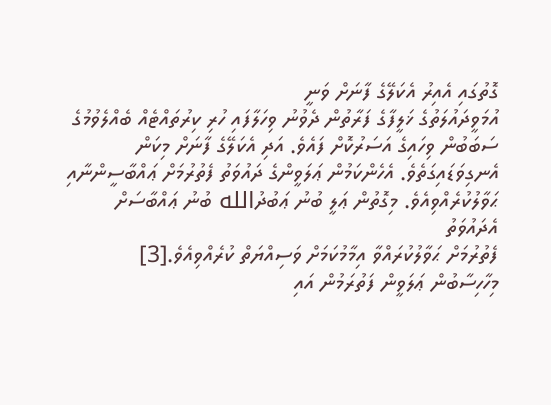ގޮތުގައި އެއިރު އެކަލޭގެ ފާނަށް ވަނީ
އުމަވީދައުލަތުގެ ޚަލީފާގެ ފަރާތުން ދެވުނު ވިހަލާފައި ހުރި ކިރުތައްޓެއް ބެއްލެވުމުގެ
ސަބަބުން ވިހައިގެ އަސަރުކޮށް ފައެވެ. އަދި އެކަލޭގެ ފާނަށް މިކަން
އެނގިވަޑައިގަތެވެ. އެހެންކަމުން ޢަލަވީންގެ ދައުވަތު ފެތުރުމަށް ޢައްބާސީންނާއި
ޙަވާލުކުރެއްވިއެވެ. މިގޮތުން ޢަލީ ބުނު ޢަބުދުالله ބުނު ޢައްބާސަށް އެދައުވަތު
ފެތުރުމަށް ޙަވާލުކުރައްވާ އިމާމުކަމަށް ވަސިއްޔަތް ކުރެއްވިއެވެ.[3]
މިހާހިސާބުން ޢަލަވީން ފަތުރަމުން އައި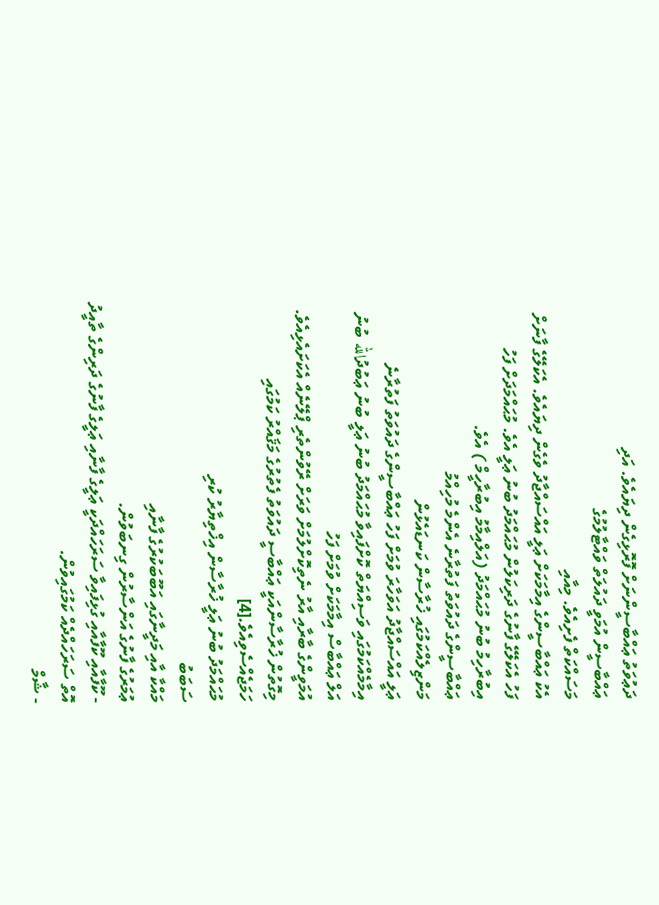ދަޢުވަތު ޢައްބާސީންނަށް ފޮރޮޅިގެން ދިޔައެވެ. އަދި
ޢައްބާސީން އުމަވީ ދައުލަތް ވައްޓާލުމުގެ
މަސައްކަތް ފެށިއެވެ. މިއާއި
އެކު ޢައްބާސީންގެ އިމާމަކަށް ޢަލީ އައްސައްޖާދު ވެގެން ދިޔައެވެ. އެކަލޭގެ ފާނަށް
ފަހު އެކަލޭގެ ފާނުގެ ދަރިކަލުން މުޙައްމަދު ބުނު ޢަލީ އެވެ. މުޙައްމަދަށް ފަހު
އިބުރާހިމު ބުނު މުޙައްމަދު (އަލްއިމާމު އިބުރާހީމް ) އެވެ.
ޢައްބާސީންގެ ދައުވަތު ފަތުރާނެ އެންމެ މުހިއްމު
މަންޒިލެއްކަމުގައި ޚުރާސާން ކަނޑައެޅުން
ޢަލީ އައްސައްޖާދު އަވަހާރަ ވުމަށް ފަހު ޢައްބާސީންގެ ދައުވަތު ފަތުރާނެ
އިމާމެއްކަމުގައި ވަސިއްޔަތް ކޮށްފައިވާ މުޙައްމަދު ބުނު ޢަލީ ބުނު ޢަބުދުالله ބުނު
އަލް ޢައްބާސް އިމާމަކަށް ވުމަށް ފަހު
އުމަވީންގެ ބާރާއި އާރު ނެތިކޮށްލުމަށް ވަރަށް ރޭވުންތެރި ޕްލޭނެއް އެކަށައެޅިއެވެ.
މިގޮތުން ޚުރާސާންއަކީ ޢައްބާސީ ދައުވަތު ފެތުރުގެ މަޤައްރު ކަމުގައި
ހަމަޖެއްސެވިއެވެ.[4]
މުޙައްމަދު ބުނު ޢަލީ ޚުރާސާން އިޚްތިޔާރު ކުރި
ސަބަބު
މައްކާ އާއި މަދީނާގައި އަބޫބަކުރުގެ ފާނާއި
ޢުމަރުގެ ފާނުގެ އަންސާރުން ގިނބަވުން.
- ކޫފާއާއި ކޫފާއާއި ގުޅިފައިވާ ސަރަހައްދަކީ ޢަލީގެ ފާނާއި ޢަލީގެ ފާނުގެ ދަރިންގެ ތާއީދު
އޮތް ސަރަހައްދެއް ކަމުގައިވުން.
- ޝާމް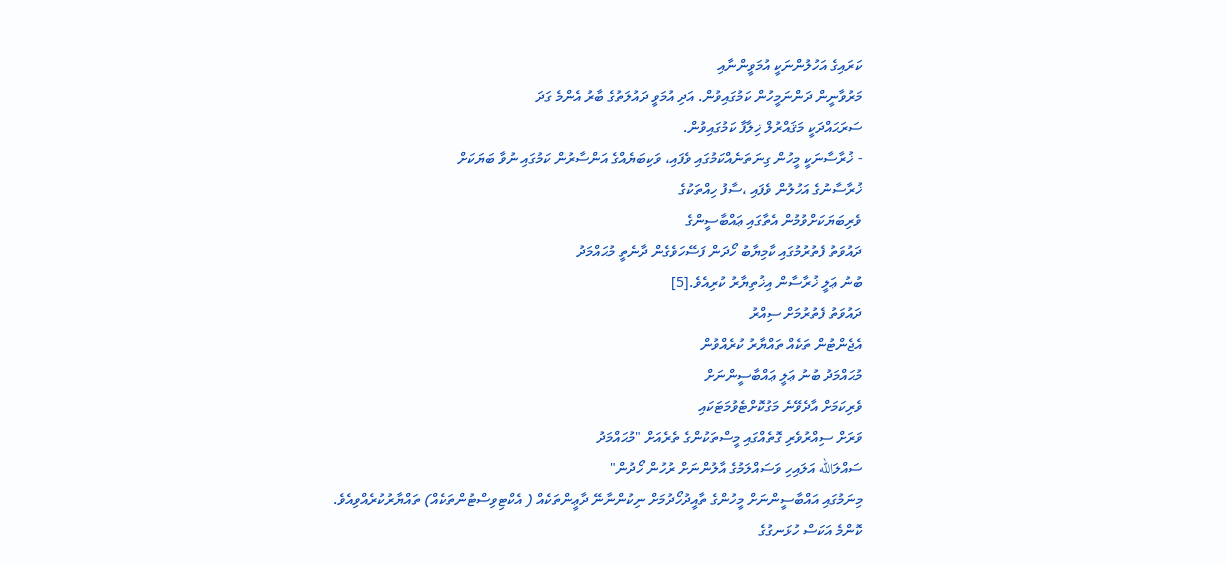ކަރައިގެ އަހުލުންނަކީ އުމަވީންނާއި
މަރުވާނީން ދަންނަމީހުން ކަމުގައިވުން. އަދި އުމަވީ ދައުލަތުގެ ބާރު އެންމެ ގަދަ
ސަރަޙައްދަކީ މަޤައްރުލް ޚިލާފާ ކަމުގައިވުން.
- ޚުރާސާނަކީ މީހުން ގިނަތަނެއްކަމުގައި ވެފައި، ވަކިބަޔެއްގެ އަންސާރުން ކަމުގައި ނުވާ ބަޔަކަށް
ޚުރާސާނުގެ އަހުލުން ވެފައި ،ސާފު ހިއްތަކުގެ
ވެރިބަޔަކަށްވުމުން އެތާގައި ޢައްބާސީންގެ
ދައުވަތު ފެތުރުމުގައި ކާމިޔާބު ހޯދަން ފަސޭހަވެގެން ދާނެތީ މުޙައްމަދު
ބުނު ޢަލީ ޚުރާސާން އިޚުތިޔާރު ކުރިއެވެ.[5]
ދައުވަތު ފެތުރުމަށް ސިއްރު
އެޖެންޓުން ތަކެއް ތައްޔާރު ކުރެއްވުން
މުޙައްމަދު ބުނު ޢަލީ ޢައްބާސީންނަށް
ވެރިކަމަށް އާދެވޭނެ މަގުކޮށްޓެވުމަޓަކައި
ވަރަށް ސިއްރުވެރި ގޮތެއްގައި މީސްތަކުންގެ ތެރެއަށް "މުޙައްމަދު
ސައްލަالله އަލައިހި ވަސައްލަމުގެ އާލުންނަށް ރުހުން ހޯދުން"
މިނަމުގައި އައްބާސީންނަށް މީހުންގެ ތާއީދުހޯދުމަށް ނިކުންނާނޭ ދާޢީންތަކެއް ( އެކްޓިވިސްޓުންތަކެއް) ތައްޔާރުކުރެއްވިއެވެ.
ކޮންމެ އަކަސް ހުޅަނގުގެ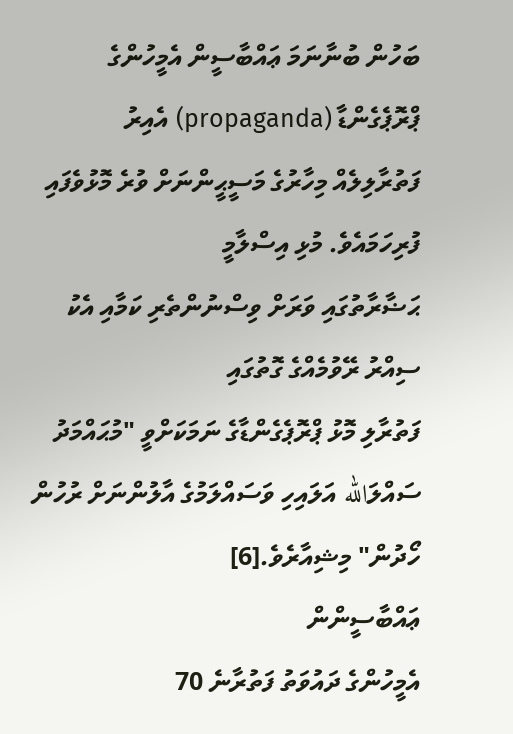ބަހުން ބުނާނަމަ ޢައްބާސީން އެމީހުންގެ
ޕްރޮޕެގެންޑާ (propaganda) އެއިރު
ފަތުރާލިލެއް މިހާރުގެ މަސީޙީންނަށް ވުރެ މޮޅުވެފައި ފުރިހަމައެވެ. މުޅި އިސްލާމީ
ޙަޟާރާތުގައި ވަރަށް ވިސްނުންތެރި ކަމާއި އެކު ސިއްރު ރޭވުމެއްގެ ގޮތުގައި
ފަތުރާލި މޮޅު ޕްރޮޕެގެންޑާގެ ނަމަކަށްވީ "މުޙައްމަދު
ސައްލަالله އަލައިހި ވަސައްލަމުގެ އާލުންނަށް ރުހުން ހޯދުން" މިޝިއާރެވެ.[6]
ޢައްބާސީންން
އެމީހުންގެ ދައުވަތު ފަތުރާނެ 70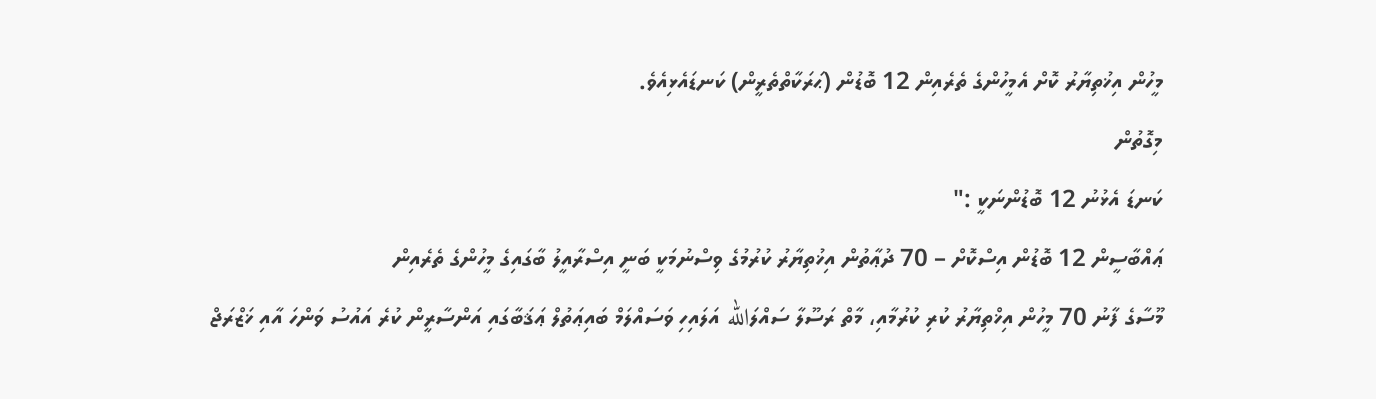މީހުން އިޚުތިޔާރު ކޮށް އެމީހުންގެ ތެރެއިން 12 ބޮޑުން (ޙަރަކާތްތެރީން) ކަނޑައެޅިއެވެ.
މިގޮތުން
ކަނޑަ އެޅުނު 12 ބޮޑުންނަކީ :"
ޢައްބާސީން 12 ބޮޑުން އިސްކޮށް – 70 ދުޢާތުން އިޚުތިޔާރު ކުރުމުގެ ވިސްނުމަކީ ބަނީ އިސްރާއީލު ބާގައިގެ މީހުންގެ ތެރެއިން
މޫސާގެ ފާނު 70 މީހުން އިޚްތިޔާރު ކުރި ކުރުމާއި، މާތް ރަސޫލާ ސައްލަالله އަލައިހި ވަސައްލަމް ބައިޢަތުލް ޢަޤަބާގައި އަންސާރީން ކުރެ އައުސު ވަންހަ އާއި ޚަޒްރަޖް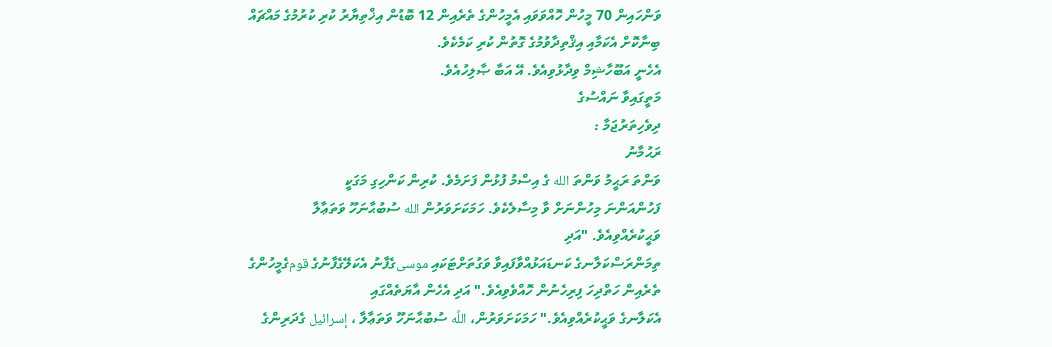ވަންހައިން 70 މީހުން ހޮއްވަވައި އެމީހުންގެ ތެރެއިން 12 ބޮޑުން އިޚްތިޔާރު ކުރި ކުރުމުގެ މައްޗައް
ބިނާކޮށް އެކަމާއި އިޤްތިދާވުމުގެ ގޮތުން ކުރި ކަމެކެވެ.
އެހެނީ އަބޫހާޝިމް ވިދާޅުވިއެވެ. އޭ އަބާ ޞާލިހުއެވެ.
މަތީގައިވާ ނައްސުގެ
ދިވެހިތަރުޖަމާ :
ރަޙުމާނު
ވަންތަ ރަޙީމު ވަންތަ الله ގެ އިސްމު ފުޅުން ފަށަމެވެ. ކުރިން ކަންހިގި މަގަކީ
ފަހުންއަންނަ މިހުންނަށް ވާ މިސާލެކެވެ. ހަމަކަށަވަރުން الله ސުބުޙާނަހޫ ވަތަޢާލާ
ވަޙީކުރެއްވިއެވެ. "އަދި
ތިމަންރަސްކަލާނގެ ކަނޑައަޅުއްވާފައިވާ ވަގުތަށްޓަކައި موسىގެފާނު އެކަލޭގެފާނުގެ قومގެމީހުންގެ
ތެރެއިން ހަތްދިހަ ފިރިހެނުން ހޮއްވެވިއެވެ." އަދި އެހެން އާޔަތެއްގައި
އެކަލާނގެ ވަޙީކުރެއްވިއެވެ." ހަމަކަށަވަރުން، اللَّه ސުބުޙާނަހޫ ވަތަޢާލާ ، إسرائيل ގެދަރިންގެ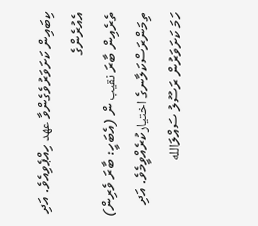ކިބައިން ކަށަވަރުވެގެންވާ عهد ހިއްޕެވިއެވެ. އަދި އެއުރެންގެ
ތެރެއިން ބާރަ نقيب ން (އެބަހީ: ބާރަ ވެރިން) ތިމަންރަސްކަލާނގެ اختيارކުރެއްވީމެވެ. އަދި ހަމަ ކަށަވަރުން ރަސޫލު ސައްލަالله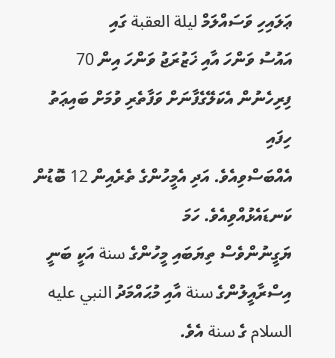ޢަލައިހި ވަސައްލަމް ليلة العقبة ގައި
އައުސު ވަންހަ އާއި ޚަޒުރަޖު ވަންހަ އިން 70 ފިރިހެނުން އެކަލޭގެފާނަށް ވަފާތެރި ވުމަށް ބައިޢަތު ހިފައި
އެއްބަސްވިއެވެ. އަދި އެމީހުންގެ ތެރެއިން 12 ބޮޑުން ކަނޑައެޅުއްވިއެވެ. ހަމަ
ޔަގީނުންވެސް ތިޔަބައި މީހުންގެ سنة އަކީ ބަނީ އިސްރާއީލުންގެ سنة އާއި މުޙައްމަދު النبي عليه السلام ގެ سنة އެވެ.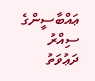ޢައްބާސީންގެ ސިއްރު ދަޢުވަތު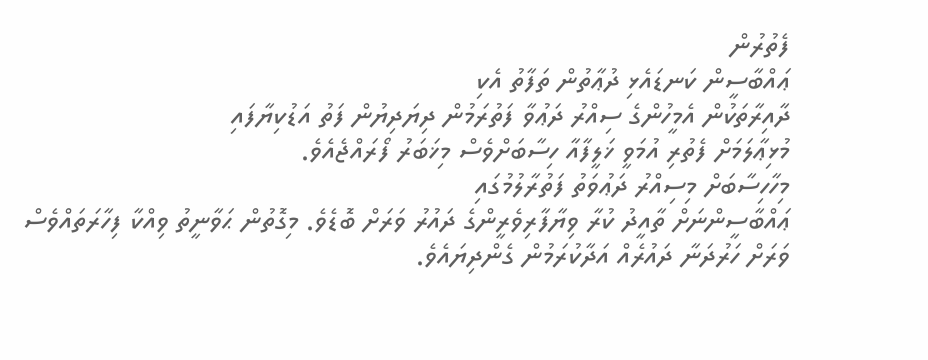ފެތުރުން
ޢައްބާސީން ކަނޑައެޅި ދުޢާތުން ތަފާތު އެކި
ދާއިރާތަކުން އެމީހުންގެ ސިއްރު ދަޢުވާ ފަތުރަމުން ދިޔަދިޔުން ފަތު އަޑުކިޔާފައި
މުޅިޢާލަމަށް ފެތުރި އުމަވީ ޚަލީފާއާ ހިސާބަށްވެސް މިޚަބަރު ފޯރައްޖެއެވެ.
މިހާހިސާބަށް މިސިއްރު ދަޢުވަތު ފަތުރާލުމުގައި
ޢައްބާސީންނަށް ތާއީދު ކުރާ ވިޔާފާރިވެރީންގެ ދައުރު ވަރަށް ބޮޑެވެ. މިގޮތުން ޙަވާނީތު ވިއްކާ ފިހާރަތައްވެސް
ވަރަށް ހަރުދަނާ ދައުރެއް އަދާކުރަމުން ގެންދިޔައެވެ.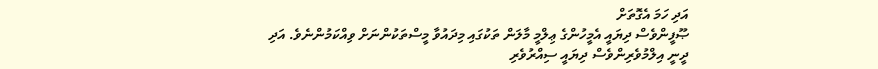އަދި ހަމަ އެގޮތަށް
ޞޫފީންވެސް ދިޔައީ އެމީހުންގެ ޢިލްމީ މާލަން ތަކުގައި މިދައުވާ މީސްތަކުންނަށް ވިއްކަމުންނެވެ. އަދި
ދީނީ އިލްމުވެރިންވެސް ދިޔައީ ސިއްރުވެރި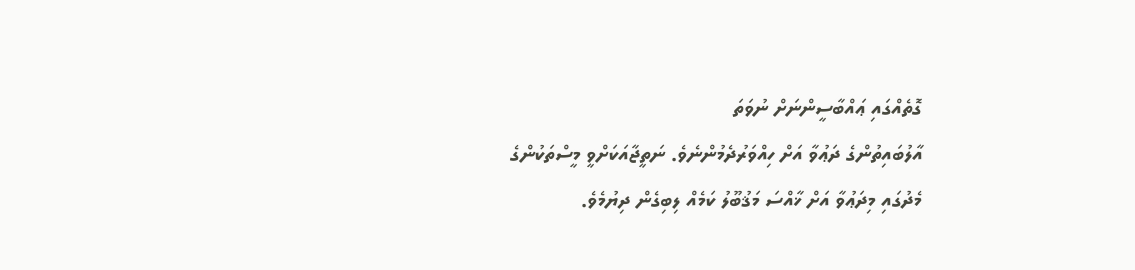ގޮތެއްގައި ޢައްބާސީންނަށް ނުވަތަ
އާލުބައިތުންގެ ދަޢުވާ އަށް ހިއްވަރުދެމުންނެވެ. ނަތީޖާއަކަށްވީ މީސްތަކުންގެ
މެދުގައި މިދަޢުވާ އަށް ޚާއްސަ މަޤުބޫލު ކަމެއް ލިބިގެން ދިޔުމެވެ.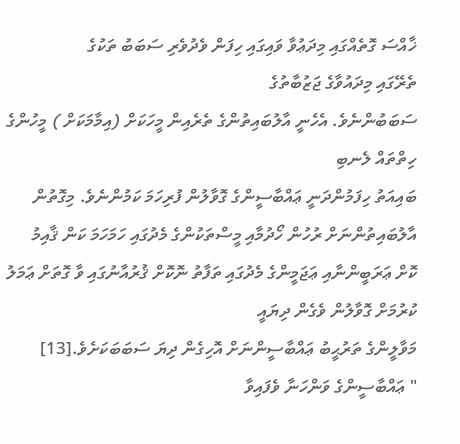ޚާއްސަ ގޮތެއްގައި މިދަޢުވާ ވައިގައި ހިފަން ވެދުވެރި ސަބަބު ތަކުގެ
ތެރޭގައި މިދައުވާގެ ޖަޒުބާތުގެ
ސަބަބުންނެވެ. އެހެނީ އާލުބައިތުންގެ ތެރެއިން މީހަކަށް (އިމާމަކަށް ) މީހުންގެ ހިތްތައް ލެނބި
ބައިއަތު ހިފަމުންދަނީ ޢައްބާސީންގެ ގޮވާލުން ފުރިހަމަ ކަމުންނެވެ. މިގޮތުން
އާލުބައިތުންނަށް ރުހުން ހޯދުމާއި މީސްތަކުންގެ މެދުގައި ހަމަހަމަ ކަން ޤާއިމު
ކޮށް ޢަރަބީންނާއި ޢަޖަމީންގެ މެދުގައި ތަފާތު ނޮކޮށް ޤުރުއާނުގައި ވާ ގޮތަށް ޢަމަލު ކުރުމަށް ގޮވާލުން ވެގެން ދިޔައީ
މަވާލީންގެ ތަރުޙީބު ޢައްބާސީންނަށް އޮހިގެން ދިޔަ ސަބަބަކަށެވެ.[13]
" ޢައްބާސީންގެ ވަންހަނާ ވެފައިވާ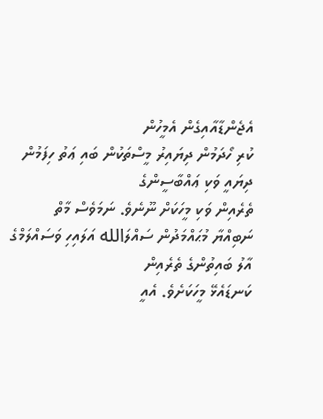އެޖެންޑާއާއިގެން އެމީހުން
ކުރި ހޯދަމުން ދިޔައިރު މީސްތަކުން ބައި ޢަތު ހިފަމުން ދިޔައީ ވަކި ޢައްބާސީންގެ
ތެރެއިން ވަކި މީހަކަށް ނޫނެވެ. ނަމަވެސް މާތް
ނަބިއްޔާ މުޙައްމަދުން ސައްލަالله އަލައިހި ވަސައްލަމްގެ އާލު ބައިތުންގެ ތެރެއިން
ކަނޑައެޅޭ މީހަކަށެވެ. އެއީ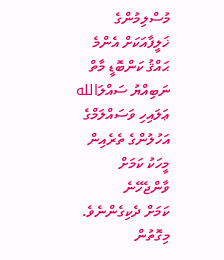މުސްލިމުންގެ ޚަލީފާއަކަށް އެންމެ ޙައްޤު ކަންބޮޑީ މާތް
ނަބިއްޔު ސައްލަالله ޢަލައިހި ވަސައްލަމްގެ އަހުލުންގެ ތެރެއިން މީހަކު ކަމަށް ވާންޖެހޭނެ
ކަމަށް ދެކިގެންނެވެ. މިގޮތުން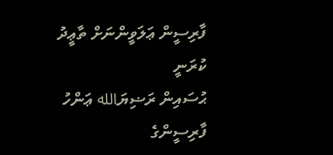ފާރިސީން ޢަލަވީންނަށް ތާޢީދު ކުރަނީ
ޙުސައިން ރަޟިޔަالله ޢަންހު ފާރިސީންގެ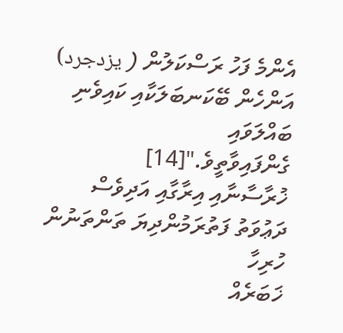އެންމެ ފަހު ރަސްކަލުން ( يزدجرد) އަންހެން ބޭކަނބަލަކާއި ކައިވެނި ބައްލަވައި
ގެންފައިވާތީވެ."[14]
ޚުރާސާނާއި އިރާގާއި އަދިވެސް ދަޢުވަތު ފަތުރަމުންދިޔަ ތަންތަނުން ހުރިހާ
ޚަބަރެއް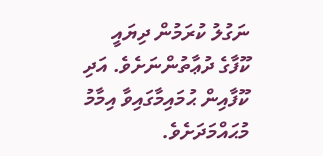ނަގުލު ކުރަމުން ދިޔައީ ކޫފާގެ ދުޢާތުންނަށެވެ. އަދި ކޫފާއިން ޙުމައިމާގައިވާ އިމާމު މުޙައްމަދަށެވެ.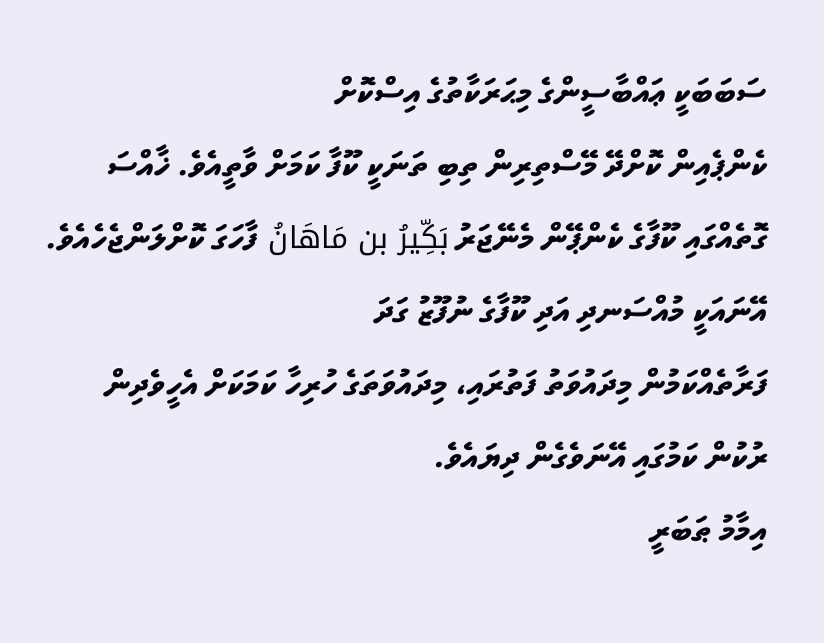ސަބަބަކީ ޢައްބާސީންގެ މިޙަރަކާތުގެ އިސްކޮށް
ކެންޕެއިން ކޮށްދޭ މޭސްތިރިން ތިބި ތަނަކީ ކޫފާ ކަމަށް ވާތީއެވެ. ޚާއްސަ
ގޮތެއްގައި ކޫފާގެ ކެންޕޭން މެނޭޖަރު بَكِّيرُ بن مَاهَانُ ފާހަގަ ކޮށްލަންޖެހެއެވެ. އޭނައަކީ މުއްސަނދި އަދި ކޫފާގެ ނުފޫޒު ގަދަ
ފަރާތެއްކަމުން މިދައުވަތު ފަތުރައި، މިދައުވަތަގެ ހުރިހާ ކަމަކަށް އެހީވެދިން
ރުކުން ކަމުގައި އޭނަވެގެން ދިޔައެވެ.
އިމާމު ޠަބަރީ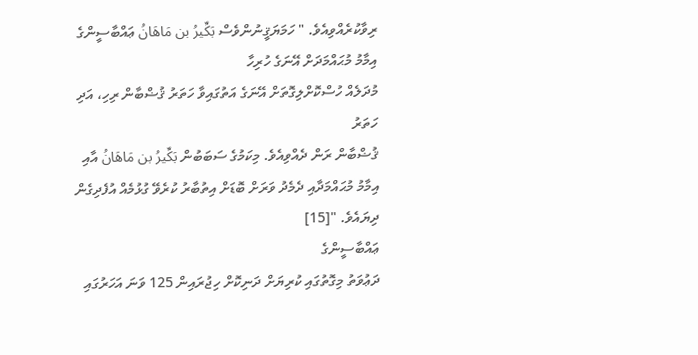ރިވާކުރެއްވިއެވެ. " ހަމަޔަޤީނުންވެސް بَكِّيرُ بن مَاهَانُ ޢައްބާސީންގެ
އިމާމު މުޙައްމަދަށް އޭނަގެ ހުރިހާ
މުދަލެއް ހުސްކޮށްލިގޮތަށް އޭނަގެ އަތުގައިވާ ހަތަރު ޤުޟްބާން ރިހި، އަދި ހަތަރު
ޤުޟްބާން ރަން ދެއްވިއެވެ. މިކަމުގެ ސަބަބުން بَكِّيرُ بن مَاهَانُ އާއި
އިމާމު މުޙައްމަދާއި ދެމެދު ވަރަށް ބޮޑަށް އިތުބާރު ކުރެވޭ ގުޅުމެއް އުފެދިގެން
ދިޔައެވެ. "[15]
ޢައްބާސީންގެ
ދަޢުވަތު މިގޮތުގައި ކުރިޔަށް ދަނިކޮށް ހިޖުރައިން 125 ވަނަ އަހަރުގައި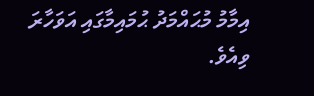އިމާމު މުޙައްމަދު ޙުމައިމާގައި އަވަހާރަ ވިއެވެ.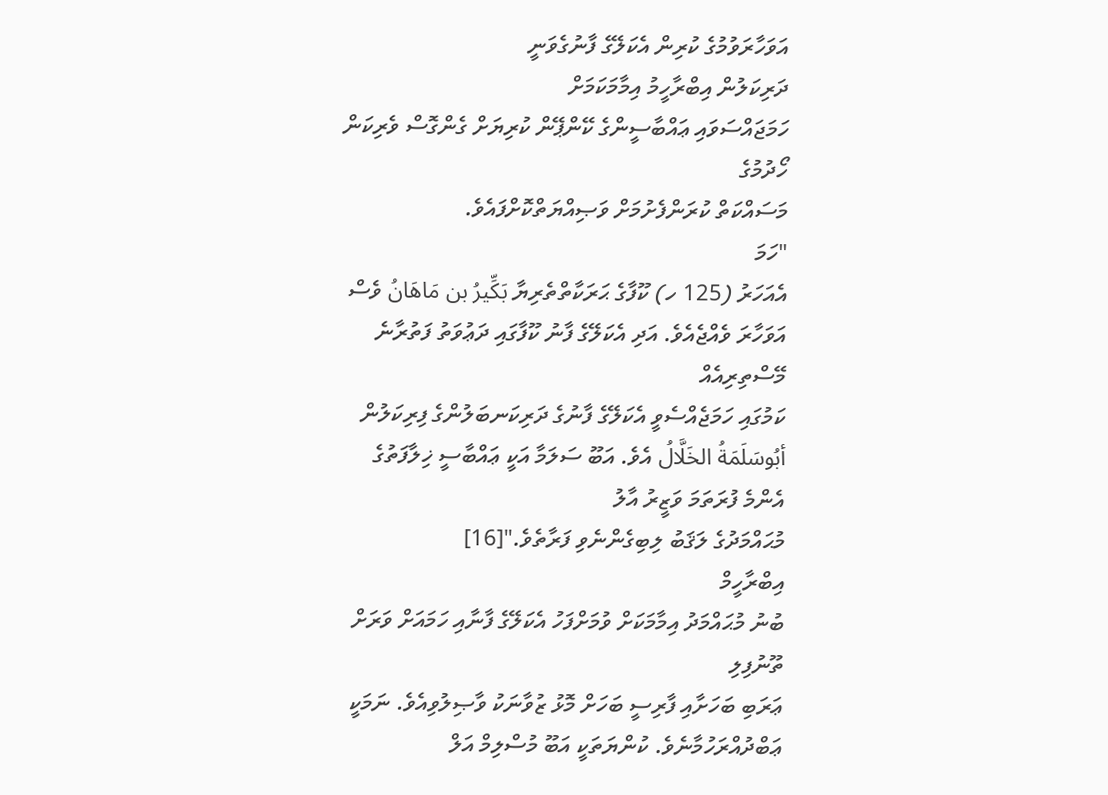އަވަހާރަވުމުގެ ކުރިން އެކަލޭގެ ފާނުގެވަނީ
ދަރިކަލުން އިބްރާހީމު އިމާމަކަމަށް
ހަމަޖައްސަވައި ޢައްބާސީންގެ ކޭންޕޭން ކުރިޔަށް ގެންގޮސް ވެރިކަން ހޯދުމުގެ
މަސައްކަތް ކުރަންފެށުމަށް ވަޞިއްޔަތްކޮށްފައެވެ.
"ހަމަ
އެއަހަރު (125 ހ) ކޫފާގެ ޙަރަކާތްތެރިޔާ بَكِّيرُ بن مَاهَانُ ވެސް
އަވަހާރަ ވެއްޖެއެވެ. އަދި އެކަލޭގެ ފާނު ކޫފާގައި ދަޢުވަތު ފަތުރާނެ މޭސްތިރިއެއް
ކަމުގައި ހަމަޖެއްސެވީ އެކަލޭގެ ފާނުގެ ދަރިކަނބަލުންގެ ފިރިކަލުން أبُوسَلَمَةُ الخَلَّالُ އެވެ. އަބޫ ސަލަމާ އަކީ ޢައްބާސީ ޚިލާފަތުގެ އެންމެ ފުރަތަމަ ވަޒީރު އާލު
މުޙައްމަދުގެ ލަޤަބު ލިބިގެންނެވި ފަރާތެވެ."[16]
އިބްރާހީމް
ބުނު މުޙައްމަދު އިމާމަކަށް ވުމަށްފަހު އެކަލޭގެ ފާނާއި ހަމައަށް ވަރަށް ތޫނުފިލި
ޢަރަބި ބަހަށާއި ފާރިސީ ބަހަށް މޮޅު ޒުވާނަކު ވާޞިލުވިއެވެ. ނަމަކީ
ޢަބްދުއްރަހުމާނެވެ. ކުންޔަތަކީ އަބޫ މުސްލިމް އަލް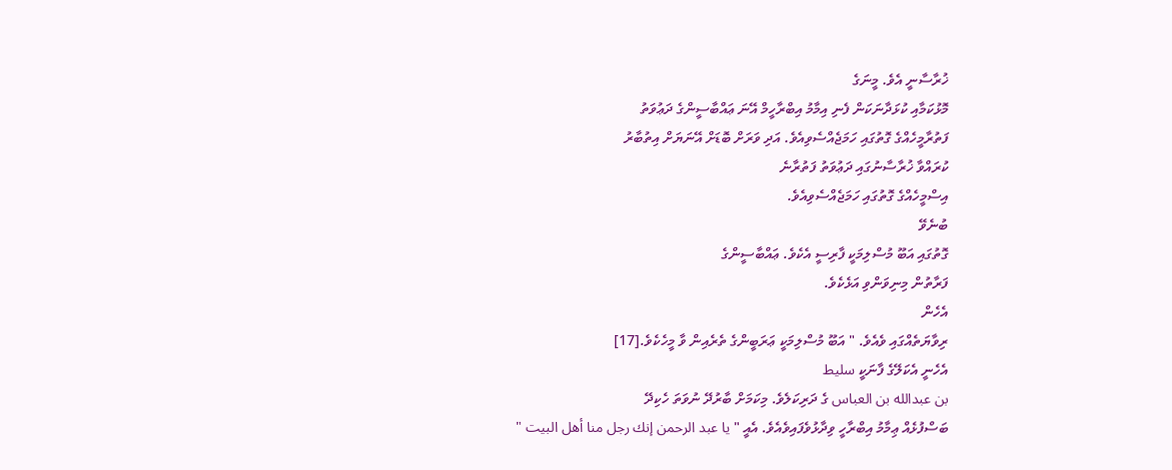ޚުރާސާނީ އެވެ. މީނަގެ
މޮޅުކަމާއި ކުޅަދާނަކަން ފެނި އިމާމު އިބްރާހީމް އޭނަ ޢައްބާސީންގެ ދަޢުވަތު
ފަތުރާމީހެއްގެ ގޮތުގައި ހަމަޖެއްސެވިއެވެ. އަދި ވަރަށް ބޮޑަށް އޭނަޔަށް އިތުބާރު
ކުރައްވާ ޚުރާސާނުގައި ދަޢުވަތު ފަތުރާނެ
އިސްމީހެއްގެ ގޮތުގައި ހަމަޖެއްސެވިއެވެ.
ބުނެވޭ
ގޮތުގައި އަބޫ މުސްލިމަކީ ފާރިސީ އެކެވެ. ޢައްބާސީންގެ
ފަރާތުން މިނިވަންވި އަޅެކެވެ.
އެހެން
ރިވާޔަތެއްގައި ވެއެވެ. " އަބޫ މުސްލިމަކީ ޢަރަބީންގެ ތެރެއިން ވާ މީހެކެވެ.[17]
އެހެނީ އެކަލޭގެ ފާނަކީ سليط
بن عبدالله بن العباس ގެ ދަރިކަލެވެ. މިކަމަށް ބާރުދޭ ނުވަތަ ހެކިދޭ
ބަސްފުޅެއް ޢިމާމު އިބްރާހީ ވިދާޅުވެފައިވެއެވެ. އެއީ " يا عبد الرحمن إنك رجل منا أهل البيت "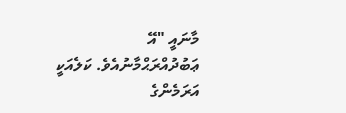މާނައީ "އޭ
ޢަބުދުއްރަޙްމާނުއެވެ. ކަލެއަކީ
އަރަމެންގެ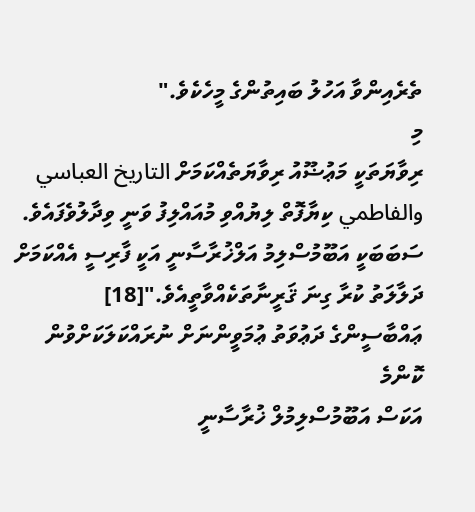ތެރެއިންވާ އަހުލު ބައިތުންގެ މީހެކެވެ."
މި
ރިވާޔަތަކީ މަޢުޟޫއު ރިވާޔަތެއްކަމަށް التاريخ العباسي والفاطمي ކިޔާފޮތް ލިޔުއްވި މުއައްލިފު ވަނީ ވިދާލުވެފައެވެ. ސަބަބަކީ އަބޫމުސްލިމު އަލްޚުރާސާނީ އަކީ ފާރިސީ އެއްކަމަށް ދަލާލަތު ކުރާ ގިނަ ޤަރީނާތަކެއްވާތީއެވެ."[18]
ޢައްބާސީންގެ ދަޢުވަތު ޢުމަވީންނަށް ނުރައްކަލަކަށްވުން
ކޮންމެ
އަކަސް އަބޫމުސްލިމުލް ޚުރާސާނީ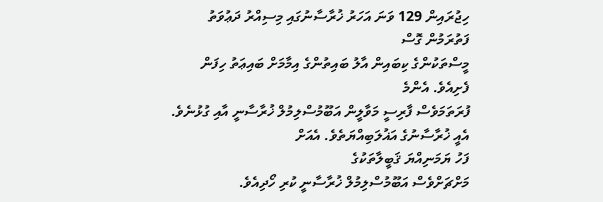ހިޖުރައިން 129 ވަނަ އަހަރު ޚުރާސާނުގައި މިސިއްރު ދަޢުވަތު ފަތުރަމުން ގޮސް
މީސްތަކުންގެ ކިބައިން އާލު ބައިތުންގެ އިމާމަށް ބައިޢަތު ހިފަން ފެށިއެވެ. އެންމެ
ފުރަތަމަވެސް ފާރިސީ މަވާލީން އަބޫމުސްލިމުލް ޚުރާސާނީ އާއި ގުޅުނެވެ. އެއީ ޚުރާސާނުގެ އަޣުލަބިއްޔަތެވެ. އެއަށް
ފަހު ޔަމަނިއްޔަ ޤަބީލާތަކުގެ
މަށްޗަށްވެސް އަބޫމުސްލިމުލް ޚުރާސާނީ ކުރި ހޯދިއެވެ.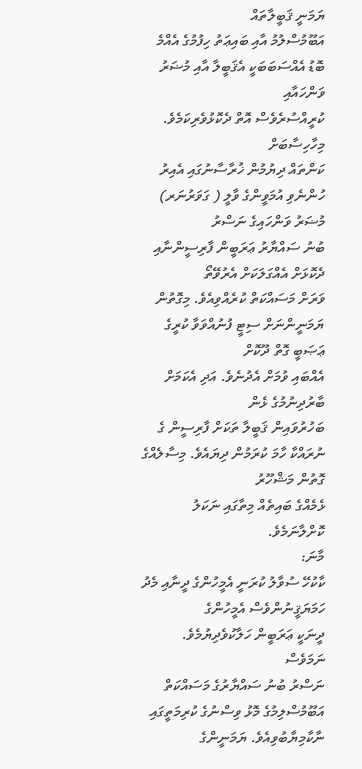ޔަމަނީ ޤަބީލާތައް
އަބޫމުސްލުމު އާއި ބައިޢަތު ހިފުމުގެ އެއްމެ ބޮޑު އެއްސަބަބަކީ އެޤަބީލާ އާއި މުޟަރު ވަންހައާއި
ކުރީއްސުރެވެސް އޮތް ދެކޮޅުވެރިކަމެވެ.
މިހާހިސާބަށް
ކަންތައް ދިޔުމުން ޚުރާސާނުގައި އެއިރު ހުންނެވި އުމަވީންގެ ވާލީ ( ގަވަރުނަރ) މުޟަރު ވަންހައިގެ ނަސްރު
ބުނު ސައްޔާރު ޢަރަބީން ފާރިސީންނާއި ދެކޮޅަށް އެއްގަލަކަށް އެރުވޭތޯ
ވަރަށް މަސައްކަތް ކުރެއްވިއެވެ. މިގޮތުން ޔަމަނީންނަށް ސިޓީ ފުނުއްވަވާ ކުރީގެ ޢަޞަބީ ގޮތް ދޫކޮށް
އެއްބައި ވުމަށް އެދުނެވެ. އަދި އެކަމަށް ބާރުދިނުމުގެ ޅެން
ބަހުރުވައިން ޤަބީލާ ތަކަށް ފާރިސީން ގެ
ނުރައްކާ ހާމަ ކުރަމުން ދިޔައެވެ. މިސާލެއްގެ ގޮތުން މަޝްހޫރު
ޅެމެއްގެ ބައިތެއް މިތާގައި ނަކަލު
ކޮށްލާނަމެވެ.
މާނަ:
ކާކުހޭ ސުވާލު ކުރަނީ އެމީހުންގެ ދީނާއި މެދު
ހަމަޔަޤީނުންވެސް އެމީހުންގެ
ދީނަކީ ޢަރަބީން ހަލާކުވެދިޔުމެވެ.
ނަމަވެސް
ނަސްރު ބުނު ސައްޔާރުގެ މަސައްކަތް އަބޫމުސްލިމުގެ މޮޅު ވިސްނުގެ ކުރިމަތީގައި ނާކާމިޔާބުވިއެވެ. ޔަމަނީންގެ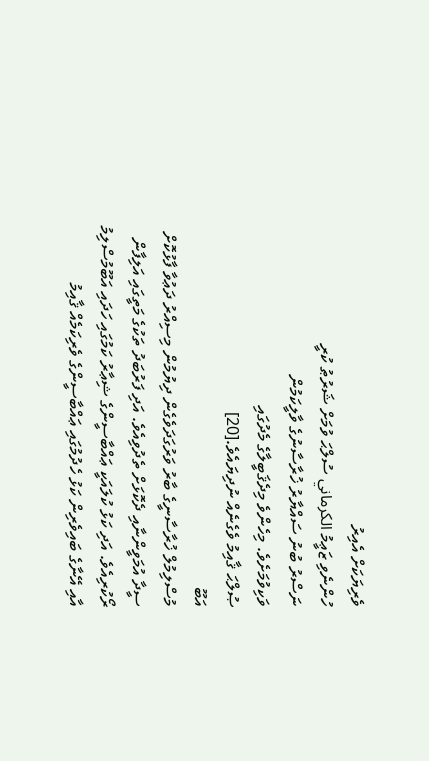ވެރިޔަކަށް އެއިރު
ހުންނެވި ޒަޢީމު الكرماني ސުލްޙަ ވުމަށް ޝަރުޠު ކުރީ
ނަސްރު ބުނު ސައްޔާރު ޚުރާސާނުގެ ވާލީކަމުން
ވަކިވުމަށެވެ. މިހެންވެ މިދެޤަބީލާގެ މެދުގައި
ޞުލްޙަ ޤާއިމު ވެގެނެއް ނުދިޔައެވެ.[20]
އަބޫ
މުސްލިމުލް ޚުރާސާނީގެ ބާރު ވަރުގަދަވެގެން ދިޔުމުން މިސިއްރު ދަޢުވާ ފާޅުކޮށް
ސީދާ އުމަވީންނާއި ދެކޮޅަށް ތެދުވިއެވެ. އަދި ފަރުބަދު ތަކުގެ މަތީގައި އަލިފާން
ރޯކުރިއެވެ. އަދި ކަޅު ކުލައަކީ ޢައްބާސީންގެ ޝިޢާރު ކަމުގައި ހަދައި އަބޫމުސްލިމު
އާއި އޭނާގެ ބައިވެރިން ކަޅު ހެދުމުގައި ޢައްބާސީންގެ ވެރިކަމެއް ޤާއިމު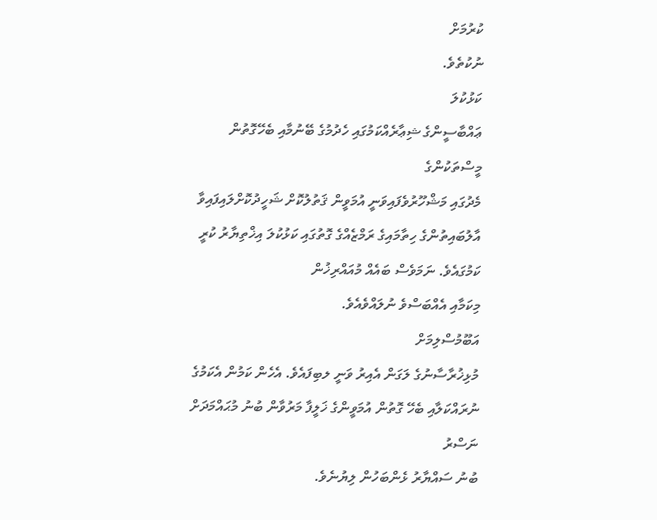ކުރުމަށް
ނުކުތެވެ.
ކަޅުކުލަ
ޢައްބާސީންގެ ޝިޢާރެއްކަމުގައި ހެދުމުގެ ބޭނުމާއި ބެހޭގޮތުން މީސްތަކުންގެ
މެދުގައި މަޝްހޫރުވެފައިވަނީ އުމަވީން ޤަތުލުކޮށް ޝަހީދުކޮށްލައިފައިވާ
އާލުބައިތުންގެ ހިތާމައިގެ ރަމްޒެއްގެ ގޮތުގައި ކަޅުކުލަ އިޚްތިޔާރު ކުރީ
ކަމުގައެވެ. ނަމަވެސް ބައެއް މުއައްރިޚުން
މިކަމާއި އެއްބަސްވެ ނުލައްވެއެވެ.
އަބޫމުސްލިމަށް
މުޅިޚުރާސާނުގެ ލަގަން އެއިރު ވަނީ ލބިފައެވެ. އެހެން ކަމުން އެކަމުގެ
ނުރައްކަލާއި ބެހޭ ގޮތުން އުމަވީންގެ ޚަލީފާ މަރުވާން ބުނު މުޙައްމަދަށް ނަސްރު
ބުނު ސައްޔާރު ޅެންބަހުން ލިޔުނެވެ.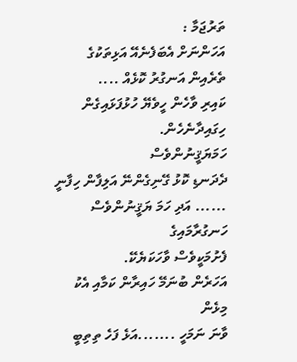ތަރުޖަމާ :
އަހަންނަށް އެބަފެނެއޭ އަޅިތަކުގެ ތެރެއިން އަނގުރު ކޮޅެއް ....
ކައިރި ވާހެން ހީވެޔޭ ހުޅުފަޅައިގެން ހިގައިދާނެހެން.
ހަމަޔަޤީނުންވެސް
ދެދަނޑި ކޮޅު ގޭނިގެންނޭ އަލިފާން ހިފާނީ
...... އަދި ހަމަ ޔަޤީނުންވެސް ހަނގުރާމައިގެ
ފެށުމަކީވެސް ވާހަކަޔެކޭ.
އަހަރެން ބުނަމޭ ހައިރާން ކަމާއި އެކު މިޅެން
ވާނަ ނަމަހީ .......އަޅެ ފަހެ ތިތިބީ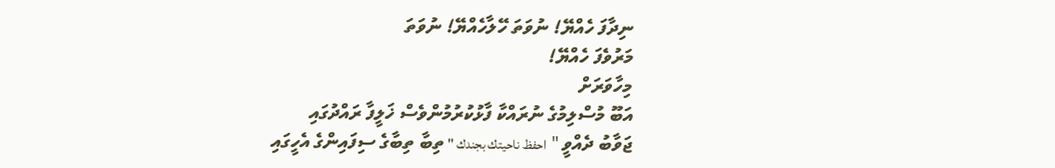ނިދާފަ ހެއްޔޭ! ނުވަތަ ހޭލާހެއްޔޭ! ނުވަތަ
މަރުވެފަ ހެއްޔޭ!
މިހާވަރަށް
އަބޫ މުސްލިމުގެ ނުރައްކާ ފާޅުކުރުމުންވެސް ޚަލީފާ ރައްދުގައި
ޖަވާބު ދެއްވީ " احفظ ناحيتك بجندك " ތިބާ ތިބާގެ ސިފައިންގެ އެހީގައި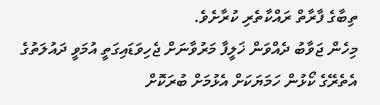ތިބާގެ ފާރާތް ރައްކާތެރި ކުރާށެވެ.
މިހެން ޖަވާބު ދެއްވަން ޚަލީފާ މަރުވާނަށް ޖެހިވަޑައިގަތީ އުމަވީ ދައުލަތުގެ
އެތެރޭގެ ކޯޅުން ހަމަޔަކަށް އެޅުމަށް ބުރަކޮށް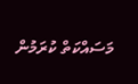މަސައްކަތް ކުރަމުން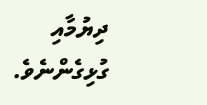ދިޔުމާއި
ގުޅިގެންނެވެ.